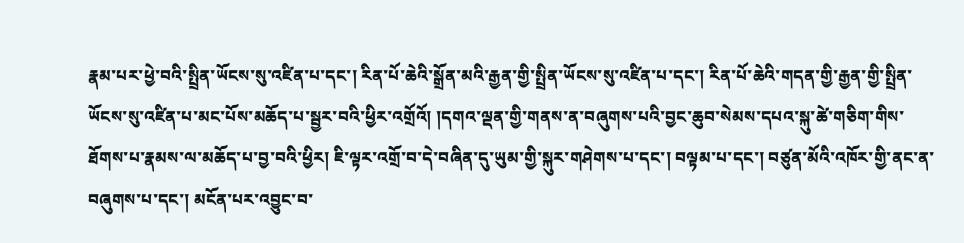རྣམ་པར་ཕྱེ་བའི་སྤྲིན་ཡོངས་སུ་འཛིན་པ་དང་། རིན་པོ་ཆེའི་སྒྲོན་མའི་རྒྱན་གྱི་སྤྲིན་ཡོངས་སུ་འཛིན་པ་དང་། རིན་པོ་ཆེའི་གདན་གྱི་རྒྱན་གྱི་སྤྲིན་ཡོངས་སུ་འཛིན་པ་མང་པོས་མཆོད་པ་སྦྱར་བའི་ཕྱིར་འགྲོའོ། །དགའ་ལྡན་གྱི་གནས་ན་བཞུགས་པའི་བྱང་ཆུབ་སེམས་དཔའ་སྐུ་ཚེ་གཅིག་གིས་ཐོགས་པ་རྣམས་ལ་མཆོད་པ་བྱ་བའི་ཕྱིར། ཇི་ལྟར་འགྲོ་བ་དེ་བཞིན་དུ་ཡུམ་གྱི་སྐུར་གཤེགས་པ་དང་། བལྟམ་པ་དང་། བཙུན་མོའི་འཁོར་གྱི་ནང་ན་བཞུགས་པ་དང་། མངོན་པར་འབྱུང་བ་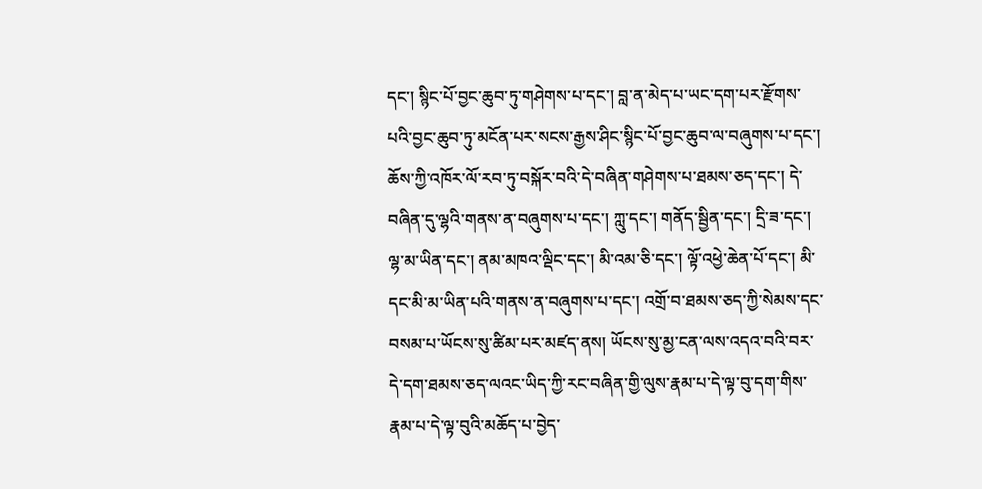དང་། སྙིང་པོ་བྱང་ཆུབ་ཏུ་གཤེགས་པ་དང་། བླ་ན་མེད་པ་ཡང་དག་པར་རྫོགས་པའི་བྱང་ཆུབ་ཏུ་མངོན་པར་སངས་རྒྱས་ཤིང་སྙིང་པོ་བྱང་ཆུབ་ལ་བཞུགས་པ་དང་། ཆོས་ཀྱི་འཁོར་ལོ་རབ་ཏུ་བསྐོར་བའི་དེ་བཞིན་གཤེགས་པ་ཐམས་ཅད་དང་། དེ་བཞིན་དུ་ལྷའི་གནས་ན་བཞུགས་པ་དང་། ཀླུ་དང་། གནོད་སྦྱིན་དང་། དྲི་ཟ་དང་། ལྷ་མ་ཡིན་དང་། ནམ་མཁའ་ལྡིང་དང་། མི་འམ་ཅི་དང་། ལྟོ་འཕྱེ་ཆེན་པོ་དང་། མི་དང་མི་མ་ཡིན་པའི་གནས་ན་བཞུགས་པ་དང་། འགྲོ་བ་ཐམས་ཅད་ཀྱི་སེམས་དང་བསམ་པ་ཡོངས་སུ་ཚིམ་པར་མཛད་ནས། ཡོངས་སུ་མྱ་ངན་ལས་འདའ་བའི་བར་དེ་དག་ཐམས་ཅད་ལའང་ཡིད་ཀྱི་རང་བཞིན་གྱི་ལུས་རྣམ་པ་དེ་ལྟ་བུ་དག་གིས་རྣམ་པ་དེ་ལྟ་བུའི་མཆོད་པ་བྱེད་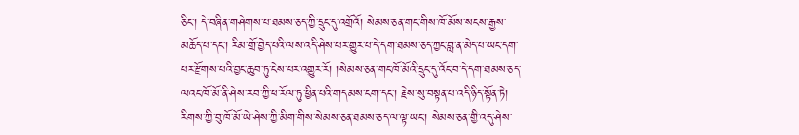ཅིང་། དེ་བཞིན་གཤེགས་པ་ཐམས་ཅད་ཀྱི་དྲུང་དུ་འགྲོའོ། སེམས་ཅན་གང་གིས་ཁོ་མོས་སངས་རྒྱས་མཆོད་པ་དང་། རིམ་གྲོ་བྱེད་པའི་ལས་འདི་ཤེས་པར་གྱུར་པ་དེ་དག་ཐམས་ཅད་ཀྱང་བླ་ན་མེད་པ་ཡང་དག་པར་རྫོགས་པའི་བྱང་ཆུབ་ཏུ་ངེས་པར་འགྱུར་རོ། །སེམས་ཅན་གང་ཁོ་མོའི་དྲུང་དུ་འོང་བ་དེ་དག་ཐམས་ཅད་ལའང་ཁོ་མོ་ནི་ཤེས་རབ་ཀྱི་ཕ་རོལ་ཏུ་ཕྱིན་པའི་གདམས་ངག་དང་། རྗེས་སུ་བསྟན་པ་འདི་ཉིད་སྟོན་ཏེ། རིགས་ཀྱི་བུ་ཁོ་མོ་ཡེ་ཤེས་ཀྱི་མིག་གིས་སེམས་ཅན་ཐམས་ཅད་ལ་ལྟ་ཡང་། སེམས་ཅན་གྱི་འདུ་ཤེས་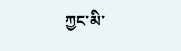ཀྱང་མི་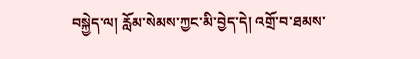བསྐྱེད་ལ། རློམ་སེམས་ཀྱང་མི་བྱེད་དེ། འགྲོ་བ་ཐམས་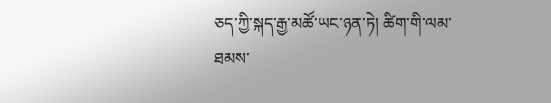ཅད་ཀྱི་སྐད་རྒྱ་མཚོ་ཡང་ཉན་ཏེ། ཚིག་གི་ལམ་ཐམས་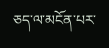ཅད་ལ་མངོན་པར་